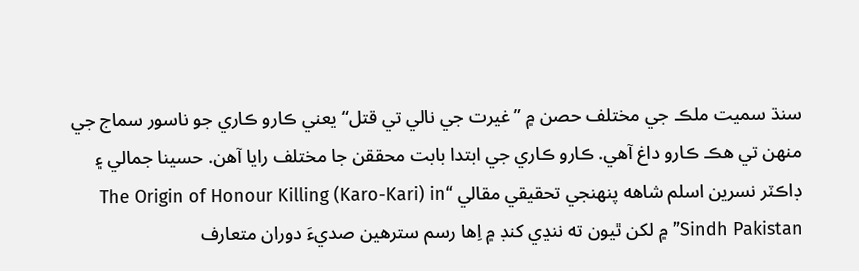سنڌ سميت ملڪ جي مختلف حصن ۾ ”غيرت جي نالي تي قتل“ يعني ڪارو ڪاري جو ناسور سماج جي منهن تي هڪ ڪارو داغ آهي. ڪارو ڪاري جي ابتدا بابت محققن جا مختلف رايا آهن. حسينا جمالي ۽ ڊاڪٽر نسرين اسلم شاهه پنهنجي تحقيقي مقالي “The Origin of Honour Killing (Karo-Kari) in Sindh Pakistan” ۾ لکن ٿيون ته ننڍي کنڊ ۾ اِها رسم سترهين صديءَ دوران متعارف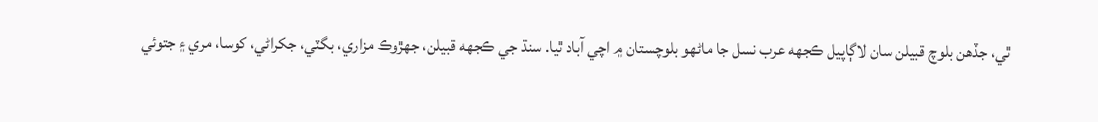ٿي، جڏهن بلوچ قبيلن سان لاڳاپيل ڪجهه عرب نسل جا ماڻهو بلوچستان ۾ اچي آباد ٿيا. سنڌ جي ڪجهه قبيلن، جهڙوڪ مزاري، بگٽي، جکراڻي، کوسا، مري ۽ جتوئي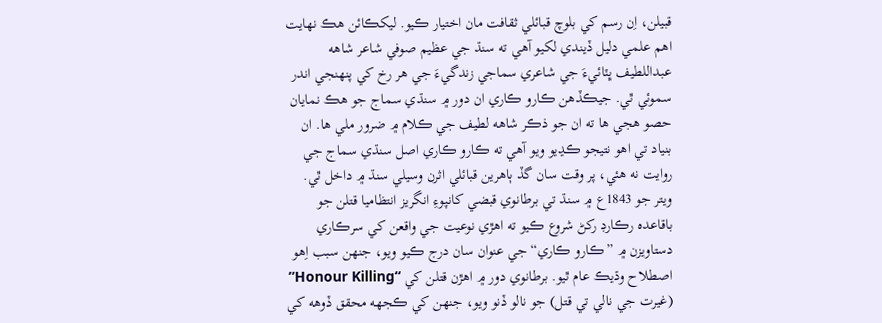قبيلن، اِن رسم کي بلوچ قبائلي ثقافت مان اختيار ڪيو. ليکڪائن هڪ نهايت اهم علمي دليل ڏيندي لکيو آهي ته سنڌ جي عظيم صوفي شاعر شاهه عبداللطيف ڀٽائيءَ جي شاعري سماجي زندگيءَ جي هر رخ کي پنهنجي اندر سموئي ٿي. جيڪڏهن ڪارو ڪاري ان دور ۾ سنڌي سماج جو هڪ نمايان حصو هجي ها ته ان جو ذڪر شاهه لطيف جي ڪلام ۾ ضرور ملي ها. ان بنياد تي اهو نتيجو ڪڍيو ويو آهي ته ڪارو ڪاري اصل سنڌي سماج جي روايت نه هئي، پر وقت سان گڏ ٻاهرين قبائلي اثرن وسيلي سنڌ ۾ داخل ٿي.
ويتر جو 1843ع ۾ سنڌ تي برطانوي قبضي کانپوءِ انگريز انتظاميا قتلن جو باقاعده رڪارڊ رکڻ شروع ڪيو ته اهڙي نوعيت جي واقعن کي سرڪاري دستاويزن ۾ ”ڪارو ڪاري“ جي عنوان سان درج ڪيو ويو، جنهن سبب اِهو اصطلاح وڌيڪ عام ٿيو. برطانوي دور ۾ اهڙن قتلن کي “Honour Killing” (غيرت جي نالي تي قتل) جو نالو ڏنو ويو، جنهن کي ڪجهه محقق ڏوهه کي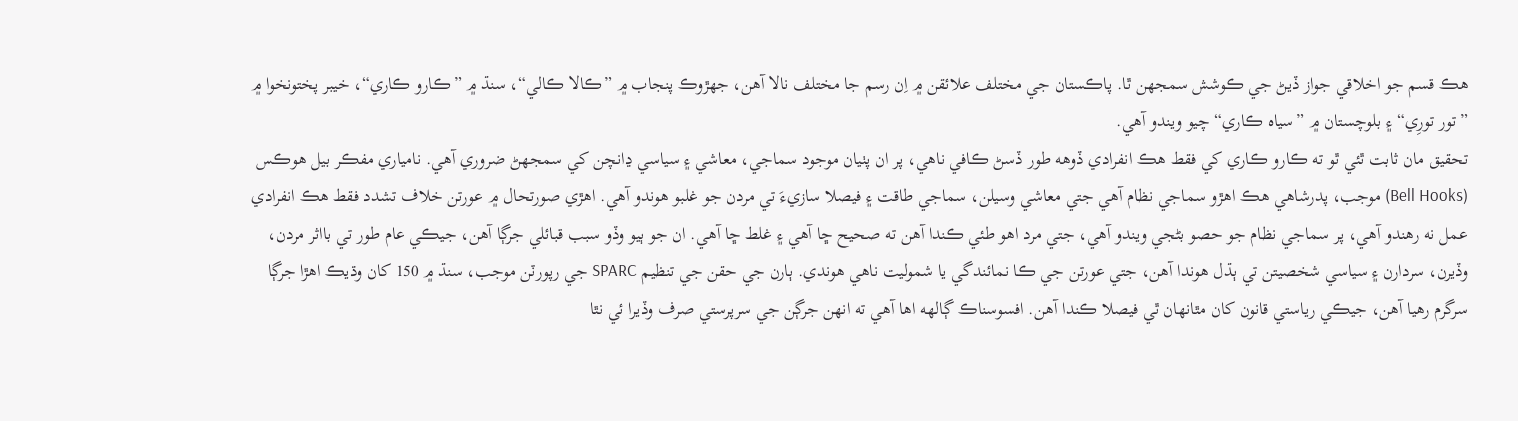هڪ قسم جو اخلاقي جواز ڏيڻ جي ڪوشش سمجهن ٿا. پاڪستان جي مختلف علائقن ۾ اِن رسم جا مختلف نالا آهن، جهڙوڪ پنجاب ۾ ”ڪالا ڪالي“، سنڌ ۾ ”ڪارو ڪاري“، خيبر پختونخوا ۾ ”تور تورِي“ ۽ بلوچستان ۾ ”سياه ڪاري“ چيو ويندو آهي.
تحقيق مان ثابت ٿئي ٿو ته ڪارو ڪاري کي فقط هڪ انفرادي ڏوهه طور ڏسڻ ڪافي ناهي، پر ان پٺيان موجود سماجي، معاشي ۽ سياسي ڍانچن کي سمجهڻ ضروري آهي. نامياري مفڪر بيل هوڪس (Bell Hooks) موجب، پدرشاهي هڪ اهڙو سماجي نظام آهي جتي معاشي وسيلن، سماجي طاقت ۽ فيصلا سازيءَ تي مردن جو غلبو هوندو آهي. اهڙي صورتحال ۾ عورتن خلاف تشدد فقط هڪ انفرادي عمل نه رهندو آهي، پر سماجي نظام جو حصو بڻجي ويندو آهي، جتي مرد اهو طئي ڪندا آهن ته صحيح ڇا آهي ۽ غلط ڇا آهي. ان جو ٻيو وڏو سبب قبائلي جرڳا آهن، جيڪي عام طور تي بااثر مردن، وڏيرن، سردارن ۽ سياسي شخصيتن تي ٻڌل هوندا آهن، جتي عورتن جي ڪا نمائندگي يا شموليت ناهي هوندي. ٻارن جي حقن جي تنظيم SPARC جي رپورٽن موجب، سنڌ ۾ 150 کان وڌيڪ اهڙا جرڳا سرگرم رهيا آهن، جيڪي رياستي قانون کان مٿانهان ٿي فيصلا ڪندا آهن. افسوسناڪ ڳالهه اها آهي ته انهن جرڳن جي سرپرستي صرف وڏيرا ئي نٿا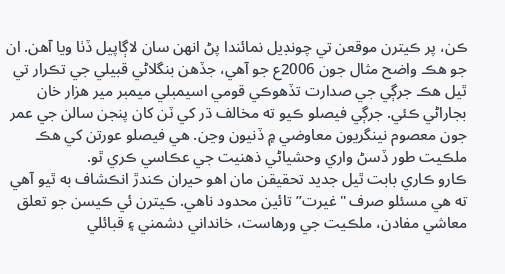ڪن، پر ڪيترن موقعن تي چونڊيل نمائندا پڻ انهن سان لاڳاپيل ڏٺا ويا آهن. ان جو هڪ واضح مثال جون 2006ع جو آهي، جڏهن بنگلاڻي قبيلي جي تڪرار تي ٿيل هڪ جرڳي جي صدارت تڏهوڪي قومي اسيمبلي ميمبر مير هزار خان بجاراڻي ڪئي. جرڳي فيصلو ڪيو ته مخالف ڌر کي ٽن کان پنجن سالن جي عمر جون معصوم نينگريون معاوضي ۾ ڏنيون وڃن. هي فيصلو عورتن کي هڪ ملڪيت طور ڏسڻ واري وحشياڻي ذهنيت جي عڪاسي ڪري ٿو.
ڪارو ڪاري بابت ٿيل جديد تحقيقن مان اهو حيران ڪندڙ انڪشاف به ٿيو آهي ته هي مسئلو صرف "غيرت” تائين محدود ناهي. ڪيترن ئي ڪيسن جو تعلق معاشي مفادن، ملڪيت جي ورهاست، خانداني دشمني ۽ قبائلي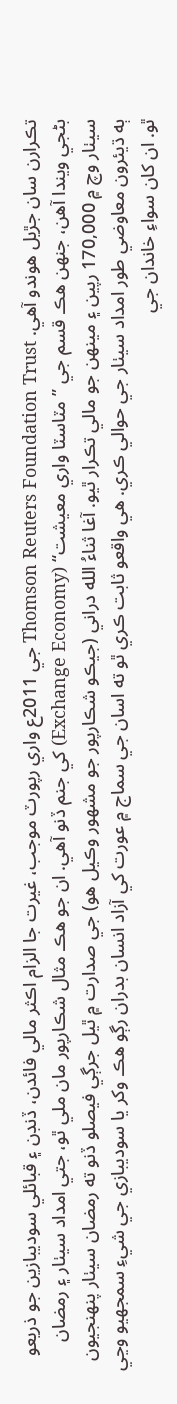تڪرارن سان جڙيل هوندو آهي. Thomson Reuters Foundation Trust جي 2011ع واري رپورٽ موجب، غيرت جا الزام اڪثر مالي فائدن، ڏنڊن ۽ قبائلي سوديبازين جو ذريعو بڻجي ويندا آهن، جنهن هڪ قسم جي ”مٽاسٽا واري معيشت“ (Exchange Economy) کي جنم ڏنو آهي. ان جو هڪ مثال شڪارپور مان ملي ٿو، جتي امداد سيٺار ۽ رمضان سيٺار وچ ۾ 170,000 رپين ۽ مينهن جو مالي تڪرار ٿيو. آغا ثناءُ الله دراني (جيڪو شڪارپور جو مشهور وڪيل هو) جي صدارت ۾ ٿيل جرڳي فيصلو ڏنو ته رمضان سيٺار پنهنجيون ٻه ڌيئرون معاوضي طور امداد سيٺار جي حوالي ڪري. هي واقعو ثابت ڪري ٿو ته اسان جي سماج ۾ عورت کي آزاد انسان بدران رڳو هڪ وکر يا سوديبازي جي شيءِ سمجهيو وڃي ٿو. ان کان سواءِ خاندان جي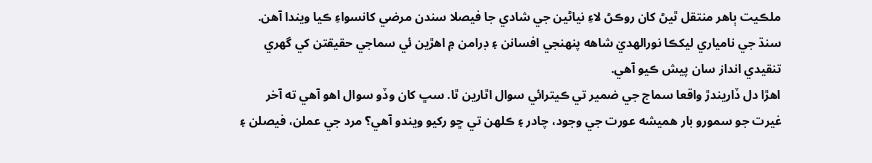ملڪيت ٻاهر منتقل ٿيڻ کان روڪڻ لاءِ نياڻين جي شادي جا فيصلا سندن مرضي کانسواءِ ڪيا ويندا آهن. سنڌ جي نامياري ليکڪا نورالهديٰ شاهه پنهنجي افسانن ۽ ڊرامن ۾ اهڙين ئي سماجي حقيقتن کي گھري تنقيدي انداز سان پيش ڪيو آهي.
اهڙا دل ڏاريندڙ واقعا سماج جي ضمير تي ڪيترائي سوال اٿارين ٿا. سڀ کان وڏو سوال اهو آهي ته آخر غيرت جو سمورو بار هميشه عورت جي وجود، چادر ۽ ڪلهن تي ڇو رکيو ويندو آهي؟ مرد جي عملن، فيصلن ۽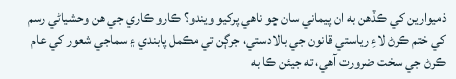ذميوارين کي ڪڏهن به ان پيماني سان ڇو ناهي پرکيو ويندو؟ ڪارو ڪاري جي هن وحشياڻي رسم کي ختم ڪرڻ لاءِ رياستي قانون جي بالادستي، جرڳن تي مڪمل پابندي ۽ سماجي شعور کي عام ڪرڻ جي سخت ضرورت آهي، ته جيئن ڪا به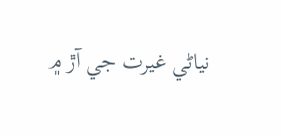نياڻي غيرت جي آڙ ۾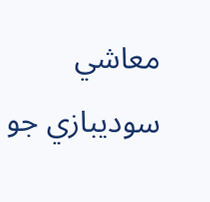معاشي سوديبازي جو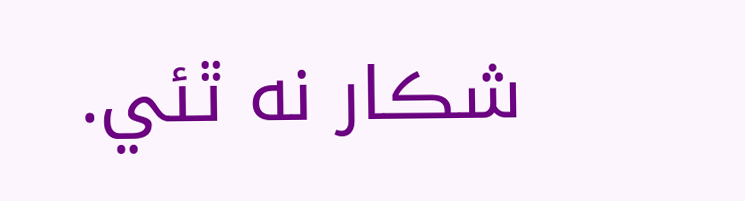شڪار نه ٿئي.